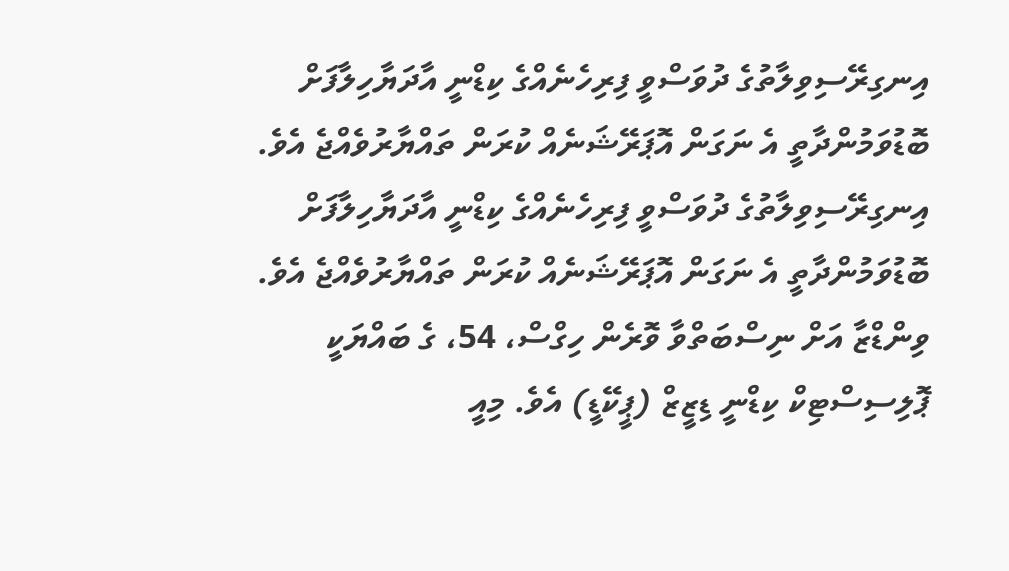އިނގިރޭސިވިލާތުގެ ދުވަސްވީ ފިރިހެނެއްގެ ކިޑްނީ އާދަޔާހިލާފަށް ބޮޑުވަމުންދާތީ އެ ނަގަން އޮޕަރޭޝަނެއް ކުރަން ތައްޔާރުވެއްޖެ އެވެ.
އިނގިރޭސިވިލާތުގެ ދުވަސްވީ ފިރިހެނެއްގެ ކިޑްނީ އާދަޔާހިލާފަށް ބޮޑުވަމުންދާތީ އެ ނަގަން އޮޕަރޭޝަނެއް ކުރަން ތައްޔާރުވެއްޖެ އެވެ.
ވިންޑްޒާ އަށް ނިސްބަތްވާ ވޮރެން ހިގްސް، 54، ގެ ބައްޔަކީ ޕޮލިސިސްޓިކް ކިޑްނީ ޑިޒީޒް (ޕީކޭޑީ) އެވެ. މިއީ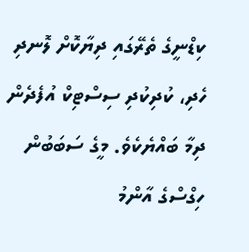ކިޑްނީގެ ތެރޭގައި ދިޔާކޮށް ލޮނދި ހެދި، ކުދިކުދި ސިސްޓިކް އުފެދެން ދިމާ ބައްޔެކެވެ. މީގެ ސަބަބުން ހިގްސްގެ އާންމު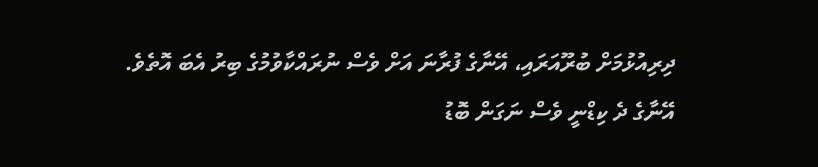ދިރިއުޅުމަށް ބުރޫއަރައި، އޭނާގެ ފުރާނަ އަށް ވެސް ނުރައްކާވުމުގެ ބިރު އެބަ އޮތެވެ.
އޭނާގެ ދެ ކިޑްނީ ވެސް ނަގަން ބޮޑު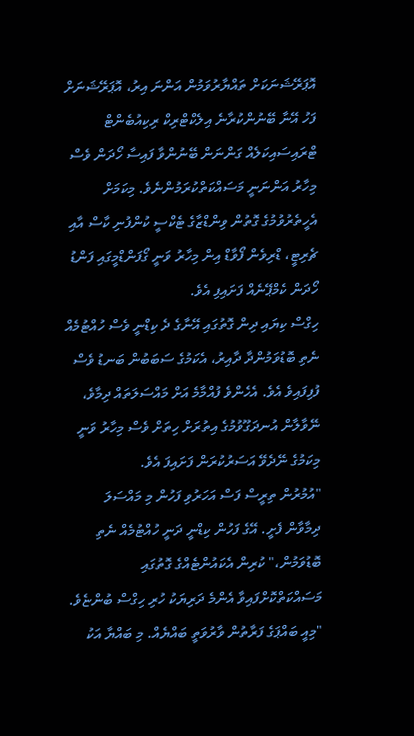އޮޕަރޭޝަނަކަށް ތައްޔާރުވަމުން އަންނަ އިރު، އޮޕަރޭޝަނަށް ފަހު އޭނާ ބޭނުންކުރާނެ އިލެކްޓްރިކް ރިކިއުބެންޓް ޓްރައިސައިކަލެއް ގަންނަން ބޭނުންވާ ފައިސާ ހޯދަން ވެސް މިހާރު އަންނަނީ މަސައްކަތްކުރަމުންނެވެ. މިކަމަށް އެހީތެރުވުމުގެ ގޮތުން ވިންޑްޒާގެ ޓެކްސީ ކުންފުނި ކާސް އާއި ޗެރިޓީ، ޑްރިވެން ފޯވާޑް އިން މިހާރު ވަނީ ގޯފަންޑްމީގައި ފަންޑު ހޯދަން ކެމްޕޭނެއް ފަށައިފި އެވެ.
ހިގްސް ކިޔައި ދިން ގޮތުގައި އޭނާގެ ދެ ކިޑްނީ ވެސް ހުއްޓުމެއް ނެތި ބޮޑުވަމުންދާ ދާއިރު، އެކަމުގެ ސަބަބުން ބަނޑު ވެސް ފުފިފައިވެ އެވެ. އެހެންވެ ފުއްމާމެ އަށް މައްސަލަތައް ދިމާވެ، ނޭވާލާން އުނދަގޫވުމުގެ އިތުރަށް ހިތަށް ވެސް މިހާރު ވަނީ މިކަމުގެ ނޭދެވޭ އަސަރުކުރަން ފަށައިފަ އެވެ.
"އުމުރުން ތިރީސް ފަސް އަހަރުވި ފަހުން މި މައްސަލަ ދިމާވާން ފެށީ. އޭގެ ފަހުން ކިޑްނީ ދަނީ ހުއްޓުމެއް ނެތި ބޮޑުވަމުން،" ކުރިން އެކައުންޓެއްގެ ގޮތުގައި މަސައްކަތްކޮށްފައިވާ އެންމެ ދަރިޔަކު ހުރި ހިގްސް ބުންޏެވެ. "މިއީ ބައްޕަގެ ފަރާތުން ވާރުވަތީ ބައްޔެއް. މި ބައްޔާ އަކު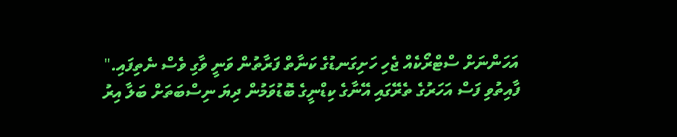އަހަންނަށް ސްޓްރޯކެއް ޖެހި ހަށިގަނޑުގެ ކަނާތް ފަރާތުން ވަނީ ވާގި ވެސް ނެތިފައި."
ފާއިތުވި ފަސް އަހަރުގެ ތެރޭގައި އޭނާގެ ކިޑްނީގެ ބޮޑުވަމުން ދިޔަ ނިސްބަތަށް ބަލާ އިރު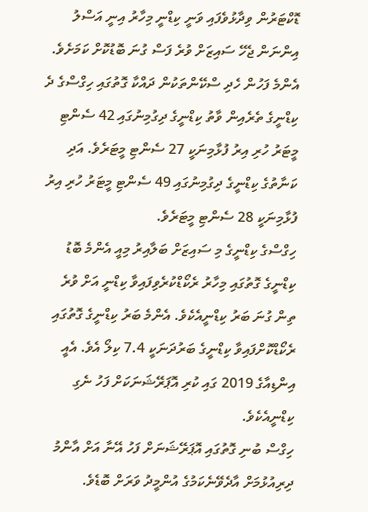ޑޮކްޓަރުން ވިދާޅުވެފައި ވަނީ ކިޑްނީ މިހާރު އިނީ އަސްލު އިންނަން ޖެހޭ ސައިޒަށް ވުރެ ފަސް ގުނަ ބޮޑުކޮށް ކަމަށެވެ. އެންމެ ފަހުން ހެދި ސްކޭންތަކުން ދައްކާ ގޮތުގައި ހިގްސްގެ ދެ ކިޑްނީގެ ތެރެއިން ވާތު ކިޑްނީގެ ދިގުމިނުގައި 42 ސެންޓި މީޓަރު ހުރި އިރު ފުޅާމިނަކީ 27 ސެންޓި މީޓަރެވެ. އަދި ކަނާތުގެ ކިޑްނީގެ ދިގުމިނުގައި 49 ސެންޓި މީޓަރު ހުރި އިރު ފުޅާމިނަކީ 28 ސެންޓި މީޓަރެވެ.
ހިގްސްގެ ކިޑްނީގެ މި ސައިޒަށް ބަލާއިރު މިއީ އެންމެ ބޮޑު ކިޑްނީގެ ގޮތުގައި މިހާރު ރެކޯޑްކުރެވިފައިވާ ކިޑްނީ އަށް ވުރެ ތިން ގުނަ ބަރު ކިޑްނީއެކެވެ. އެންމެ ބަރު ކިޑްނީގެ ގޮތުގައި ރެކޯޑްކޮށްފައިވާ ކިޑްނީގެ ބަރުދަނަކީ 7.4 ކިލޯ އެވެ. އެއީ އިންޑިއާގެ 2019 ގައި ކުރި އޮޕަރޭޝަނަކަށް ފަހު ނެގި ކިޑްނީއެކެވެ.
ހިގްސް ބުނި ގޮތުގައި އޮޕަރޭޝަނަށް ފަހު އޭނާ އަށް އާންމު ދިރިއުޅުމަށް އާދެވޭނެކަމުގެ އުންމީދު ވަރަށް ބޮޑެވެ.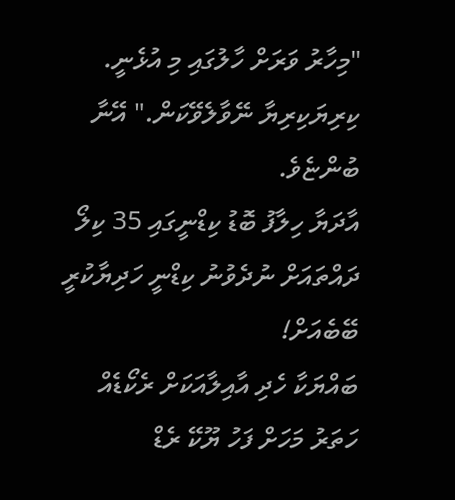"މިހާރު ވަރަށް ހާލުގައި މި އުޅެނީ. ކިރިޔަކިރިޔާ ނޭވާލެވޭކަން." އޭނާ ބުންޏެވެ.
އާދަޔާ ހިލާފު ބޮޑު ކިޑްނީގައި 35 ކިލޯ
ދައްތައަށް ނުދެވުނު ކިޑްނީ ހަދިޔާކުރީ ބޭބެއަށް!
ބައްޔަކާ ހެދި އާއިލާއަކަށް ރެކޯޑެއް
ހަތަރު މަހަށް ފަހު ޔޫކޭ ރެޑް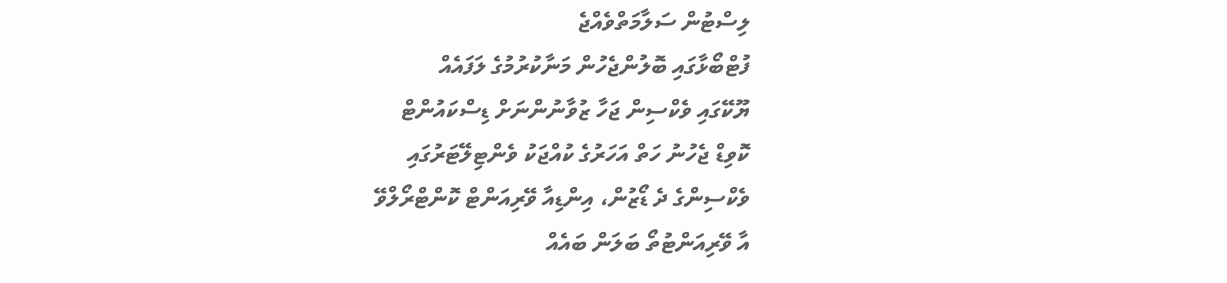ލިސްޓުން ސަލާމަތްވެއްޖެ
ފުޓްބޯޅާގައި ބޮލުންޖެހުން މަނާކުރުމުގެ ލަފައެއް
ޔޫކޭގައި ވެކްސިން ޖަހާ ޒުވާނުންނަށް ޑިސްކައުންޓް
ކޮވިޑް ޖެހުނު ހަތް އަހަރުގެ ކުއްޖަކު ވެންޓިލޭޓަރުގައި
ވެކްސިންގެ ދެ ޑޯޒުން، އިންޑިއާ ވޭރިއަންޓް ކޮންޓްރޯލްވޭ
އާ ވޭރިއަންޓުތޯ ބަލަން ބައެއް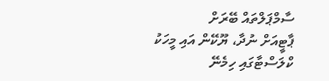ސާމްޕަލްތައް ބޭރަށް
ޕާޓީއަށް ނުދާ، ޔޫކޭން އައި މީހަކު ކްލަސްޓާގައި ހިމެނޭ